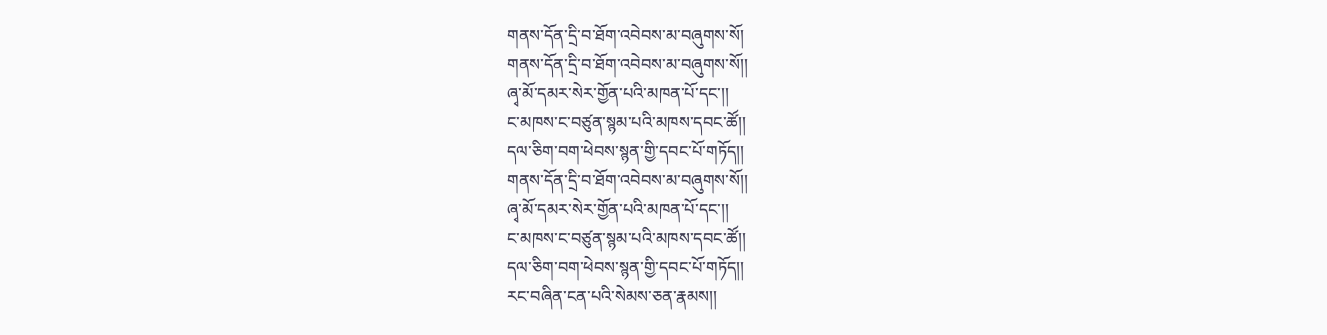གནས་དོན་དྲི་བ་ཐོག་འབེབས་མ་བཞུགས་སོ།
གནས་དོན་དྲི་བ་ཐོག་འབེབས་མ་བཞུགས་སོ།།
ཞྭ་མོ་དམར་སེར་གྱོན་པའི་མཁན་པོ་དང་།།
ང་མཁས་ང་བཙུན་སྙམ་པའི་མཁས་དབང་ཚོ།།
དལ་ཅིག་བག་ཕེབས་སྙན་གྱི་དབང་པོ་གཏོད།།
གནས་དོན་དྲི་བ་ཐོག་འབེབས་མ་བཞུགས་སོ།།
ཞྭ་མོ་དམར་སེར་གྱོན་པའི་མཁན་པོ་དང་།།
ང་མཁས་ང་བཙུན་སྙམ་པའི་མཁས་དབང་ཚོ།།
དལ་ཅིག་བག་ཕེབས་སྙན་གྱི་དབང་པོ་གཏོད།།
རང་བཞིན་ངན་པའི་སེམས་ཅན་རྣམས།།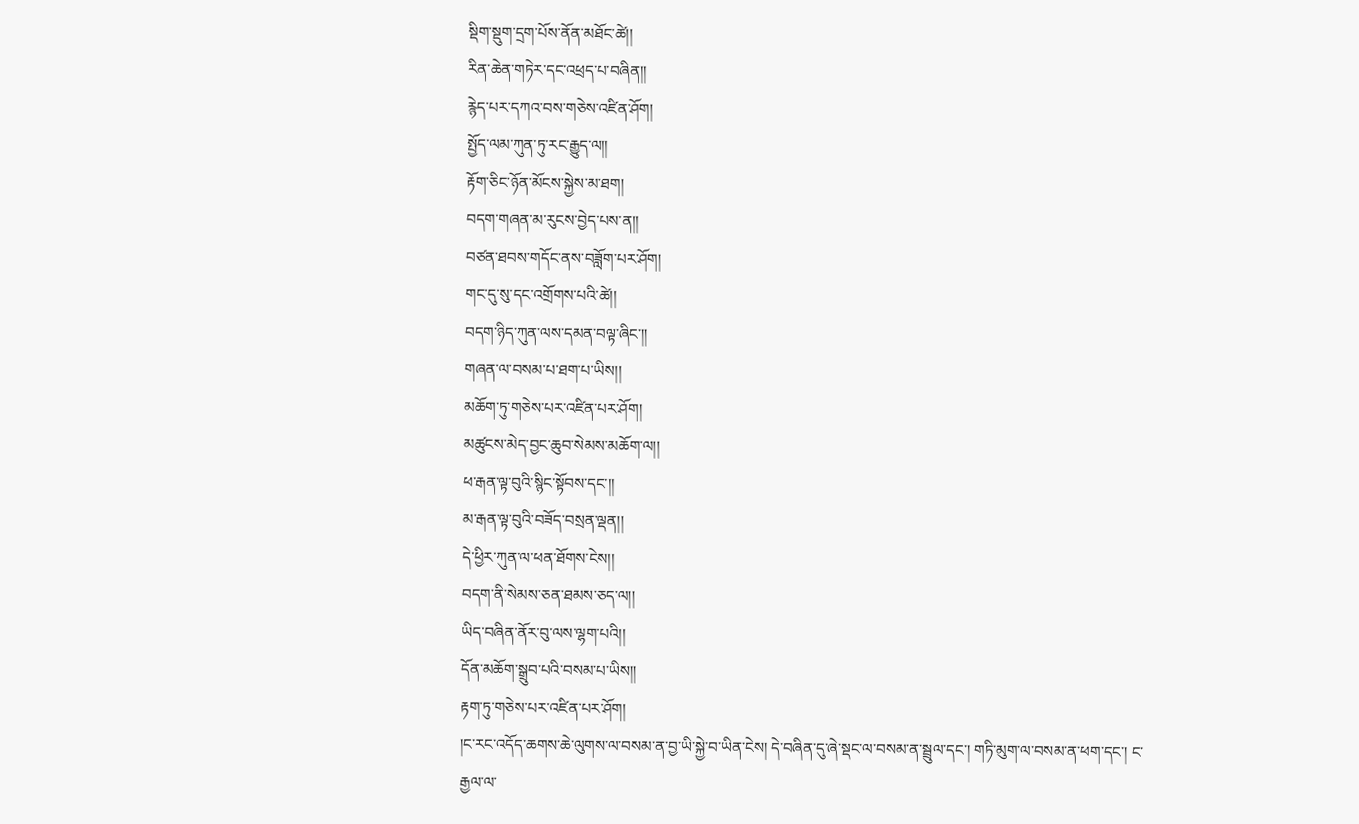སྡིག་སྡུག་དྲག་པོས་ནོན་མཐོང་ཚེ།།
རིན་ཆེན་གཏེར་དང་འཕྲད་པ་བཞིན།།
རྙེད་པར་དཀའ་བས་གཅེས་འཛིན་ཤོག།
སྤྱོད་ལམ་ཀུན་ཏུ་རང་རྒྱུད་ལ།།
རྟོག་ཅིང་ཉོན་མོངས་སྐྱེས་མ་ཐག།
བདག་གཞན་མ་རུངས་བྱེད་པས་ན།།
བཙན་ཐབས་གདོང་ནས་བཟློག་པར་ཤོག།
གང་དུ་སུ་དང་འགྲོགས་པའི་ཚེ།།
བདག་ཉིད་ཀུན་ལས་དམན་བལྟ་ཞིང་།།
གཞན་ལ་བསམ་པ་ཐག་པ་ཡིས།།
མཆོག་ཏུ་གཅེས་པར་འཛིན་པར་ཤོག།
མཚུངས་མེད་བྱང་ཆུབ་སེམས་མཆོག་ལ།།
ཕ་རྒན་ལྟ་བུའི་སྙིང་སྟོབས་དང་།།
མ་རྒན་ལྟ་བུའི་བཟོད་བསྲན་ལྡན།།
དེ་ཕྱིར་ཀུན་ལ་ཕན་ཐོགས་ངེས།།
བདག་ནི་སེམས་ཅན་ཐམས་ཅད་ལ།།
ཡིད་བཞིན་ནོར་བུ་ལས་ལྷག་པའི།།
དོན་མཆོག་སྒྲུབ་པའི་བསམ་པ་ཡིས།།
རྟག་ཏུ་གཅེས་པར་འཛིན་པར་ཤོག།
།ང་རང་འདོད་ཆགས་ཆེ་ལུགས་ལ་བསམ་ན་བྱ་ཡི་སྐྱེ་བ་ཡིན་ངེས། དེ་བཞིན་དུ་ཞེ་སྡང་ལ་བསམ་ན་སྦྲུལ་དང་། གཏི་མུག་ལ་བསམ་ན་ཕག་དང་། ང་རྒྱལ་ལ་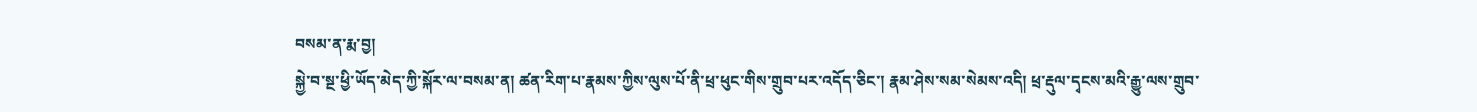བསམ་ན་རྨ་བྱ།
སྐྱེ་བ་སྔ་ཕྱི་ཡོད་མེད་ཀྱི་སྐོར་ལ་བསམ་ན། ཚན་རིག་པ་རྣམས་ཀྱིས་ལུས་པོ་ནི་ཕྲ་ཕུང་གིས་གྲུབ་པར་འདོད་ཅིང་། རྣམ་ཤེས་སམ་སེམས་འདི། ཕྲ་རྡུལ་དྭངས་མའི་རྒྱུ་ལས་གྲུབ་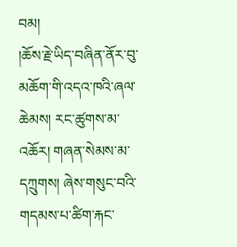བམ།
།ཆོས་རྗེ་ཡིད་བཞིན་ནོར་བུ་མཆོག་གི་འདའ་ཁའི་ཞལ་ཆེམས། རང་ཚུགས་མ་འཆོར། གཞན་སེམས་མ་དཀྲུགས། ཞེས་གསུང་བའི་གདམས་པ་ཚིག་རྐང་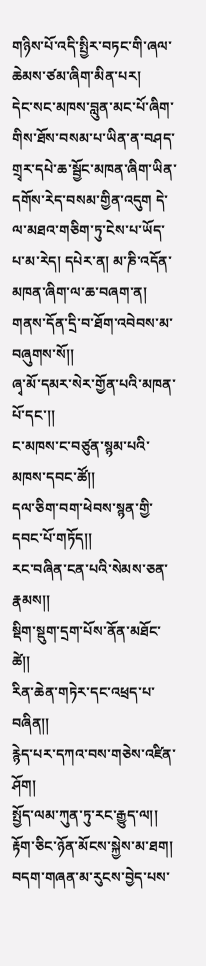གཉིས་པོ་འདི་སྤྱིར་བཏང་གི་ཞལ་ཆེམས་ཙམ་ཞིག་མིན་པར།
དེང་སང་མཁས་བླུན་མང་པོ་ཞིག་གིས་ཐོས་བསམ་པ་ཡིན་ན་བཤད་གྲྭར་དཔེ་ཆ་སྦྱོང་མཁན་ཞིག་ཡིན་དགོས་རེད་བསམ་གྱིན་འདུག དེ་ལ་མཐའ་གཅིག་ཏུ་ངེས་པ་ཡོད་པ་མ་རེད། དཔེར་ན། མ་ཎི་འདོན་མཁན་ཞིག་ལ་ཆ་བཞག་ན།
གནས་དོན་དྲི་བ་ཐོག་འབེབས་མ་བཞུགས་སོ།།
ཞྭ་མོ་དམར་སེར་གྱོན་པའི་མཁན་པོ་དང་།།
ང་མཁས་ང་བཙུན་སྙམ་པའི་མཁས་དབང་ཚོ།།
དལ་ཅིག་བག་ཕེབས་སྙན་གྱི་དབང་པོ་གཏོད།།
རང་བཞིན་ངན་པའི་སེམས་ཅན་རྣམས།།
སྡིག་སྡུག་དྲག་པོས་ནོན་མཐོང་ཚེ།།
རིན་ཆེན་གཏེར་དང་འཕྲད་པ་བཞིན།།
རྙེད་པར་དཀའ་བས་གཅེས་འཛིན་ཤོག།
སྤྱོད་ལམ་ཀུན་ཏུ་རང་རྒྱུད་ལ།།
རྟོག་ཅིང་ཉོན་མོངས་སྐྱེས་མ་ཐག།
བདག་གཞན་མ་རུངས་བྱེད་པས་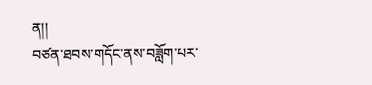ན།།
བཙན་ཐབས་གདོང་ནས་བཟློག་པར་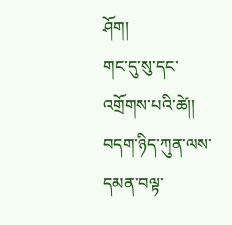ཤོག།
གང་དུ་སུ་དང་འགྲོགས་པའི་ཚེ།།
བདག་ཉིད་ཀུན་ལས་དམན་བལྟ་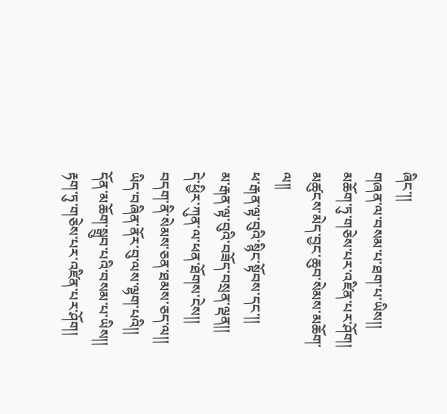ཞིང་།།
གཞན་ལ་བསམ་པ་ཐག་པ་ཡིས།།
མཆོག་ཏུ་གཅེས་པར་འཛིན་པར་ཤོག།
མཚུངས་མེད་བྱང་ཆུབ་སེམས་མཆོག་ལ།།
ཕ་རྒན་ལྟ་བུའི་སྙིང་སྟོབས་དང་།།
མ་རྒན་ལྟ་བུའི་བཟོད་བསྲན་ལྡན།།
དེ་ཕྱིར་ཀུན་ལ་ཕན་ཐོགས་ངེས།།
བདག་ནི་སེམས་ཅན་ཐམས་ཅད་ལ།།
ཡིད་བཞིན་ནོར་བུ་ལས་ལྷག་པའི།།
དོན་མཆོག་སྒྲུབ་པའི་བསམ་པ་ཡིས།།
རྟག་ཏུ་གཅེས་པར་འཛིན་པར་ཤོག།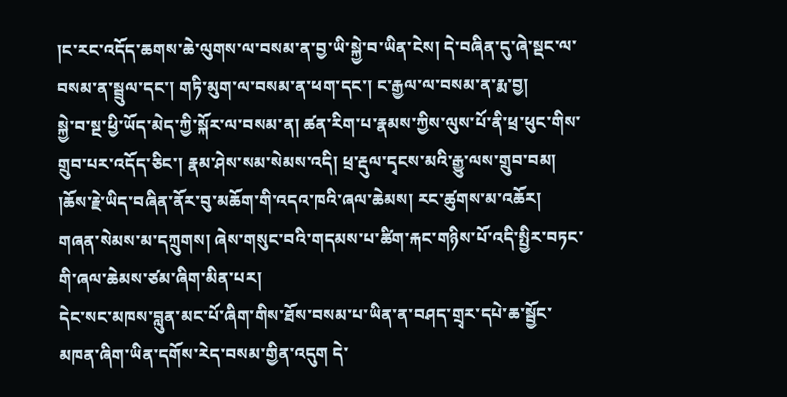།ང་རང་འདོད་ཆགས་ཆེ་ལུགས་ལ་བསམ་ན་བྱ་ཡི་སྐྱེ་བ་ཡིན་ངེས། དེ་བཞིན་དུ་ཞེ་སྡང་ལ་བསམ་ན་སྦྲུལ་དང་། གཏི་མུག་ལ་བསམ་ན་ཕག་དང་། ང་རྒྱལ་ལ་བསམ་ན་རྨ་བྱ།
སྐྱེ་བ་སྔ་ཕྱི་ཡོད་མེད་ཀྱི་སྐོར་ལ་བསམ་ན། ཚན་རིག་པ་རྣམས་ཀྱིས་ལུས་པོ་ནི་ཕྲ་ཕུང་གིས་གྲུབ་པར་འདོད་ཅིང་། རྣམ་ཤེས་སམ་སེམས་འདི། ཕྲ་རྡུལ་དྭངས་མའི་རྒྱུ་ལས་གྲུབ་བམ།
།ཆོས་རྗེ་ཡིད་བཞིན་ནོར་བུ་མཆོག་གི་འདའ་ཁའི་ཞལ་ཆེམས། རང་ཚུགས་མ་འཆོར། གཞན་སེམས་མ་དཀྲུགས། ཞེས་གསུང་བའི་གདམས་པ་ཚིག་རྐང་གཉིས་པོ་འདི་སྤྱིར་བཏང་གི་ཞལ་ཆེམས་ཙམ་ཞིག་མིན་པར།
དེང་སང་མཁས་བླུན་མང་པོ་ཞིག་གིས་ཐོས་བསམ་པ་ཡིན་ན་བཤད་གྲྭར་དཔེ་ཆ་སྦྱོང་མཁན་ཞིག་ཡིན་དགོས་རེད་བསམ་གྱིན་འདུག དེ་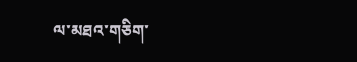ལ་མཐའ་གཅིག་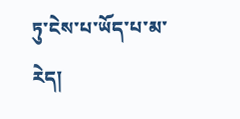ཏུ་ངེས་པ་ཡོད་པ་མ་རེད།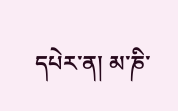དཔེར་ན། མ་ཎི་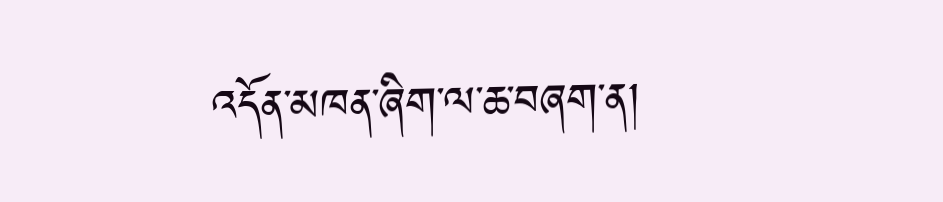འདོན་མཁན་ཞིག་ལ་ཆ་བཞག་ན།